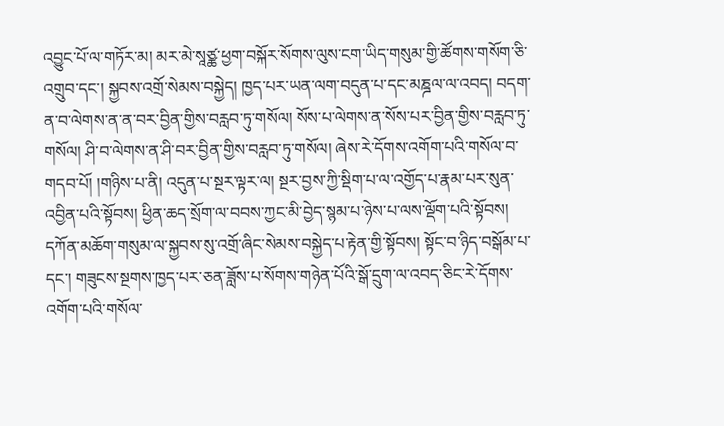འབྱུང་པོ་ལ་གཏོར་མ། མར་མེ་སཱཙྪ་ཕྱག་བསྐོར་སོགས་ལུས་ངག་ཡིད་གསུམ་གྱི་ཚོགས་གསོག་ཅི་འགྲུབ་དང་། སྐྱབས་འགྲོ་སེམས་བསྐྱེད། ཁྱད་པར་ཡན་ལག་བདུན་པ་དང་མཎྜལ་ལ་འབད། བདག་ན་བ་ལེགས་ན་ན་བར་བྱིན་གྱིས་བརླབ་ཏུ་གསོལ། སོས་པ་ལེགས་ན་སོས་པར་བྱིན་གྱིས་བརླབ་ཏུ་གསོལ། ཤི་བ་ལེགས་ན་ཤི་བར་བྱིན་གྱིས་བརླབ་ཏུ་གསོལ། ཞེས་རེ་དོགས་འགོག་པའི་གསོལ་བ་གདབ་པོ། །གཉིས་པ་ནི། འདུན་པ་སྔར་ལྟར་ལ། སྔར་བྱས་ཀྱི་སྡིག་པ་ལ་འགྱོད་པ་རྣམ་པར་སུན་འབྱིན་པའི་སྟོབས། ཕྱིན་ཆད་སྲོག་ལ་བབས་ཀྱང་མི་བྱེད་སྙམ་པ་ཉེས་པ་ལས་ལྡོག་པའི་སྟོབས། དཀོན་མཆོག་གསུམ་ལ་སྐྱབས་སུ་འགྲོ་ཞིང་སེམས་བསྐྱེད་པ་རྟེན་གྱི་སྟོབས། སྟོང་བ་ཉིད་བསྒོམ་པ་དང་། གཟུངས་སྔགས་ཁྱད་པར་ཅན་ཟློས་པ་སོགས་གཉེན་པོའི་སྒོ་དྲུག་ལ་འབད་ཅིང་རེ་དོགས་འགོག་པའི་གསོལ་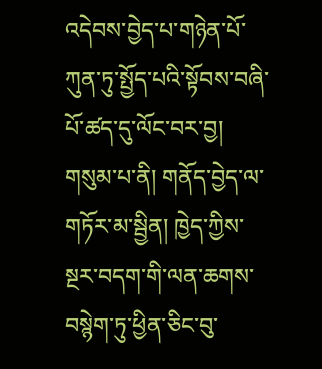འདེབས་བྱེད་པ་གཉེན་པོ་ཀུན་ཏུ་སྤྱོད་པའི་སྟོབས་བཞི་པོ་ཚད་དུ་ལོང་བར་བྱ། གསུམ་པ་ནི། གནོད་བྱེད་ལ་གཏོར་མ་སྦྱིན། ཁྱེད་ཀྱིས་སྔར་བདག་གི་ལན་ཆགས་བསྙེག་ཏུ་ཕྱིན་ཅིང་བུ་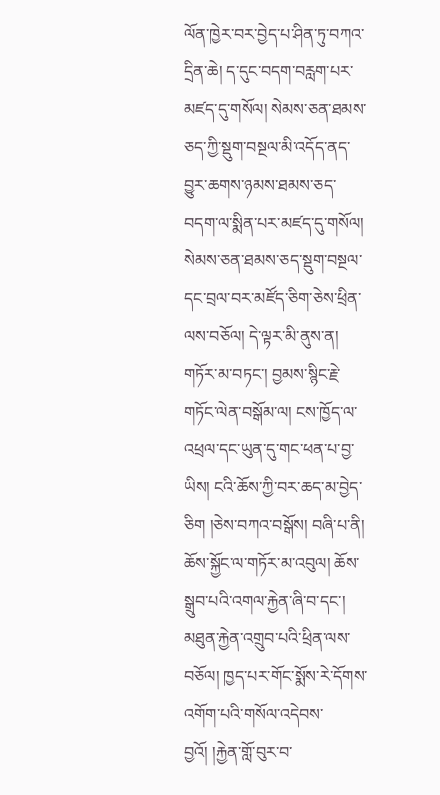ལོན་ཁྱེར་བར་བྱེད་པ་ཤིན་ཏུ་བཀའ་དྲིན་ཆེ། ད་དུང་བདག་བརླག་པར་མཛད་དུ་གསོལ། སེམས་ཅན་ཐམས་ཅད་ཀྱི་སྡུག་བསྔལ་མི་འདོད་ནད་བྱུར་ཆགས་ཉམས་ཐམས་ཅད་བདག་ལ་སྨིན་པར་མཛད་དུ་གསོལ། སེམས་ཅན་ཐམས་ཅད་སྡུག་བསྔལ་དང་བྲལ་བར་མཛོད་ཅིག་ཅེས་ཕྲིན་ལས་བཅོལ། དེ་ལྟར་མི་ནུས་ན། གཏོར་མ་བཏང་། བྱམས་སྙིང་རྗེ་གཏོང་ལེན་བསྒོམ་ལ། ངས་ཁྱོད་ལ་འཕྲལ་དང་ཡུན་དུ་གང་ཕན་པ་བྱ་ཡིས། ངའི་ཆོས་ཀྱི་བར་ཆད་མ་བྱེད་ཅིག །ཅེས་བཀའ་བསྒོས། བཞི་པ་ནི། ཆོས་སྐྱོང་ལ་གཏོར་མ་འབུལ། ཆོས་སྒྲུབ་པའི་འགལ་རྐྱེན་ཞི་བ་དང་། མཐུན་རྐྱེན་འགྲུབ་པའི་ཕྲིན་ལས་བཅོལ། ཁྱད་པར་གོང་སྨོས་རེ་དོགས་འགོག་པའི་གསོལ་འདེབས་བྱའོ། །རྐྱེན་གློ་བུར་བ་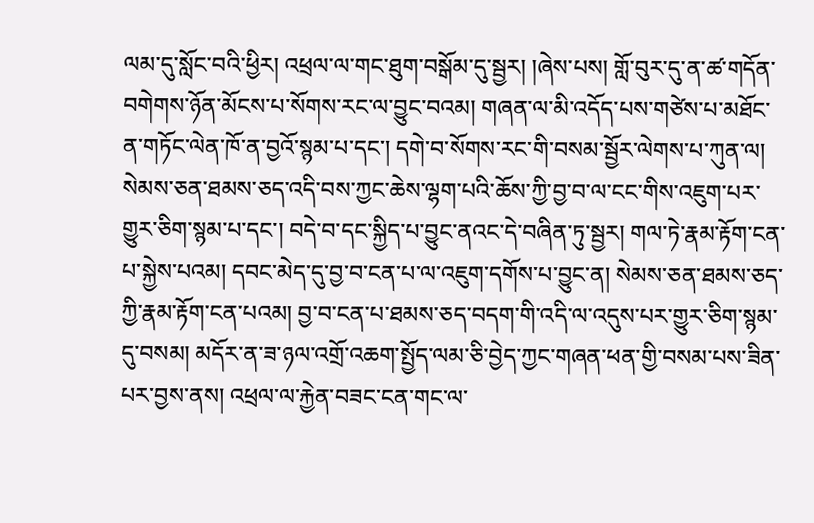ལམ་དུ་སློང་བའི་ཕྱིར། འཕྲལ་ལ་གང་ཐུག་བསྒོམ་དུ་སྦྱར། །ཞེས་པས། གློ་བུར་དུ་ན་ཚ་གདོན་བགེགས་ཉོན་མོངས་པ་སོགས་རང་ལ་བྱུང་བའམ། གཞན་ལ་མི་འདོད་པས་གཙེས་པ་མཐོང་ན་གཏོང་ལེན་ཁོ་ན་བྱའོ་སྙམ་པ་དང་། དགེ་བ་སོགས་རང་གི་བསམ་སྦྱོར་ལེགས་པ་ཀུན་ལ། སེམས་ཅན་ཐམས་ཅད་འདི་བས་ཀྱང་ཆེས་ལྷག་པའི་ཆོས་ཀྱི་བྱ་བ་ལ་ངང་གིས་འཇུག་པར་གྱུར་ཅིག་སྙམ་པ་དང་། བདེ་བ་དང་སྐྱིད་པ་བྱུང་ནའང་དེ་བཞིན་ཏུ་སྦྱར། གལ་ཏེ་རྣམ་རྟོག་ངན་པ་སྐྱེས་པའམ། དབང་མེད་དུ་བྱ་བ་ངན་པ་ལ་འཇུག་དགོས་པ་བྱུང་ན། སེམས་ཅན་ཐམས་ཅད་ཀྱི་རྣམ་རྟོག་ངན་པའམ། བྱ་བ་ངན་པ་ཐམས་ཅད་བདག་གི་འདི་ལ་འདུས་པར་གྱུར་ཅིག་སྙམ་དུ་བསམ། མདོར་ན་ཟ་ཉལ་འགྲོ་འཆག་སྤྱོད་ལམ་ཅི་བྱེད་ཀྱང་གཞན་ཕན་གྱི་བསམ་པས་ཟིན་པར་བྱས་ནས། འཕྲལ་ལ་རྐྱེན་བཟང་ངན་གང་ལ་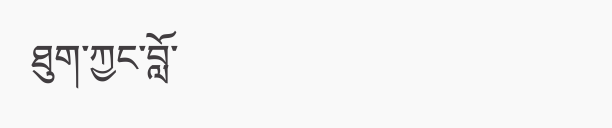ཐུག་ཀྱང་བློ་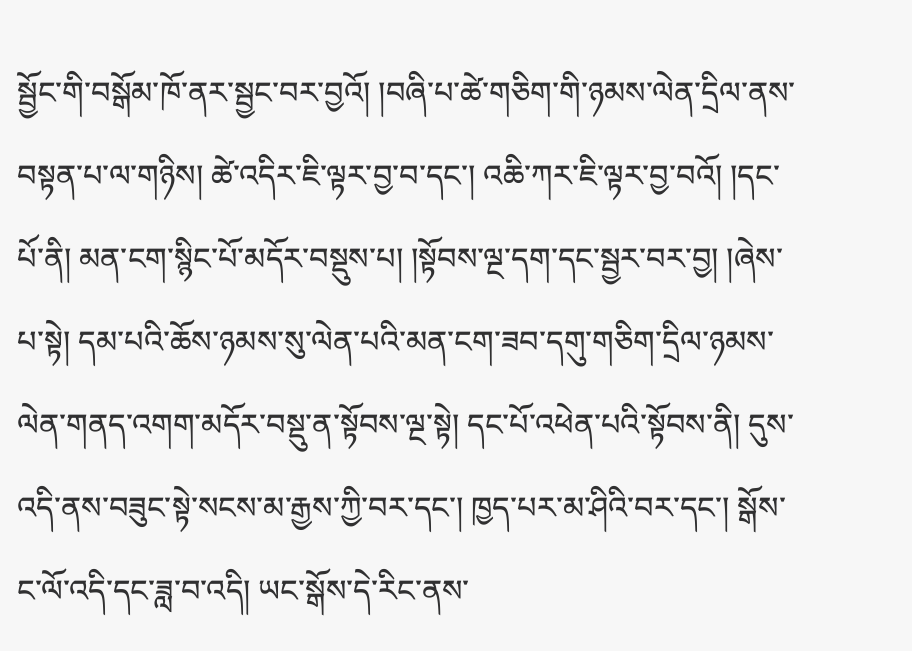སྦྱོང་གི་བསྒོམ་ཁོ་ནར་སྦྱང་བར་བྱའོ། །བཞི་པ་ཚེ་གཅིག་གི་ཉམས་ལེན་དྲིལ་ནས་བསྟན་པ་ལ་གཉིས། ཚེ་འདིར་ཇི་ལྟར་བྱ་བ་དང་། འཆི་ཀར་ཇི་ལྟར་བྱ་བའོ། །དང་པོ་ནི། མན་ངག་སྙིང་པོ་མདོར་བསྡུས་པ། །སྟོབས་ལྔ་དག་དང་སྦྱར་བར་བྱ། །ཞེས་པ་སྟེ། དམ་པའི་ཆོས་ཉམས་སུ་ལེན་པའི་མན་ངག་ཟབ་དགུ་གཅིག་དྲིལ་ཉམས་ལེན་གནད་འགག་མདོར་བསྡུ་ན་སྟོབས་ལྔ་སྟེ། དང་པོ་འཕེན་པའི་སྟོབས་ནི། དུས་འདི་ནས་བཟུང་སྟེ་སངས་མ་རྒྱས་ཀྱི་བར་དང་། ཁྱད་པར་མ་ཤིའི་བར་དང་། སྒོས་ང་ལོ་འདི་དང་ཟླ་བ་འདི། ཡང་སྒོས་དེ་རིང་ནས་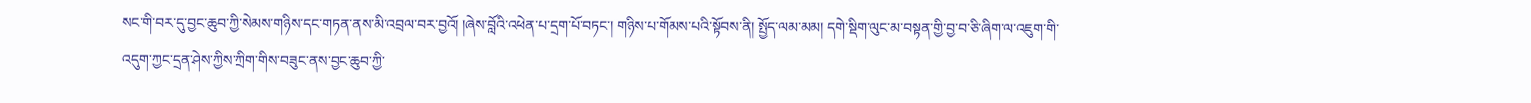སང་གི་བར་དུ་བྱང་ཆུབ་ཀྱི་སེམས་གཉིས་དང་གཏན་ནས་མི་འབྲལ་བར་བྱའོ། །ཞེས་བློའི་འཕེན་པ་དྲག་པོ་བཏང་། གཉིས་པ་གོམས་པའི་སྟོབས་ནི། སྤྱོད་ལམ་མམ། དགེ་སྡིག་ལུང་མ་བསྟན་གྱི་བྱ་བ་ཅི་ཞིག་ལ་འཇུག་གི་འདུག་ཀྱང་དྲན་ཤེས་ཀྱིས་ཀྲིག་གིས་བཟུང་ནས་བྱང་ཆུབ་ཀྱི་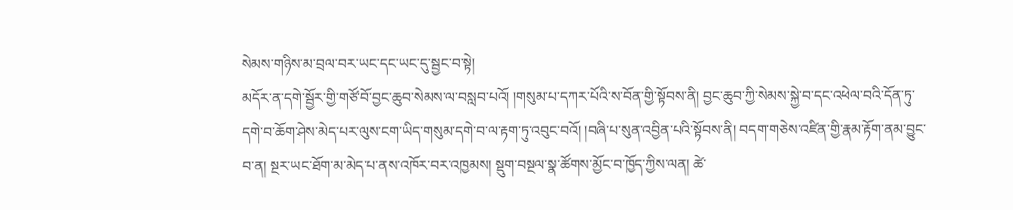སེམས་གཉིས་མ་བྲལ་བར་ཡང་དང་ཡང་དུ་སྦྱང་བ་སྟེ།
མདོར་ན་དགེ་སྦྱོར་གྱི་གཙོ་བོ་བྱང་ཆུབ་སེམས་ལ་བསླབ་པའོ། །གསུམ་པ་དཀར་པོའི་ས་བོན་གྱི་སྟོབས་ནི། བྱང་ཆུབ་ཀྱི་སེམས་སྐྱེ་བ་དང་འཕེལ་བའི་དོན་ཏུ་དགེ་བ་ཆོག་ཤེས་མེད་པར་ལུས་ངག་ཡིད་གསུམ་དགེ་བ་ལ་རྟག་ཏུ་འབུང་བའོ། །བཞི་པ་སུན་འབྱིན་པའི་སྟོབས་ནི། བདག་གཅེས་འཛིན་གྱི་རྣམ་རྟོག་ནམ་བྱུང་བ་ན། སྔར་ཡང་ཐོག་མ་མེད་པ་ནས་འཁོར་བར་འཁྱམས། སྡུག་བསྔལ་སྣ་ཚོགས་མྱོང་བ་ཁྱོད་ཀྱིས་ལན། ཚེ་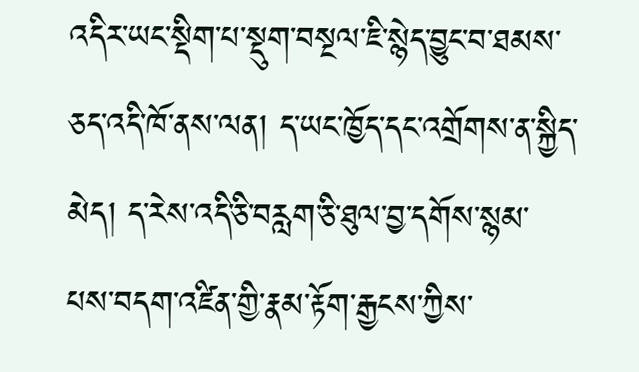འདིར་ཡང་སྡིག་པ་སྡུག་བསྔལ་ཇི་སྙེད་བྱུང་བ་ཐམས་ཅད་འདི་ཁོ་ནས་ལན། ད་ཡང་ཁྱོད་དང་འགྲོགས་ན་སྐྱིད་མེད། ད་རེས་འདི་ཅི་བརླག་ཅི་ཐུལ་བྱ་དགོས་སྙམ་པས་བདག་འཛིན་གྱི་རྣམ་རྟོག་རྒྱངས་ཀྱིས་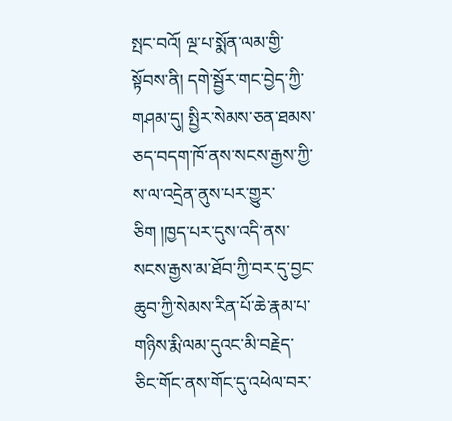སྤང་བའོ། ལྔ་པ་སྨོན་ལམ་གྱི་སྟོབས་ནི། དགེ་སྦྱོར་གང་བྱེད་ཀྱི་གཤམ་དུ། སྤྱིར་སེམས་ཅན་ཐམས་ཅད་བདག་ཁོ་ནས་སངས་རྒྱས་ཀྱི་ས་ལ་འདྲེན་ནུས་པར་གྱུར་ཅིག །ཁྱད་པར་དུས་འདི་ནས་སངས་རྒྱས་མ་ཐོབ་ཀྱི་བར་དུ་བྱང་ཆུབ་ཀྱི་སེམས་རིན་པོ་ཆེ་རྣམ་པ་གཉིས་རྨི་ལམ་དུའང་མི་བརྗེད་ཅིང་གོང་ནས་གོང་དུ་འཕེལ་བར་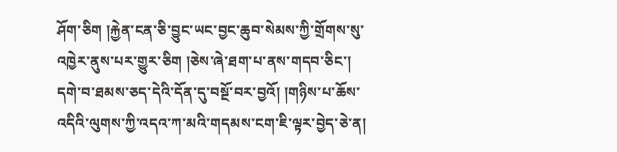ཤོག་ཅིག །རྐྱེན་ངན་ཅི་བྱུང་ཡང་བྱང་ཆུབ་སེམས་ཀྱི་གྲོགས་སུ་འཁྱེར་ནུས་པར་གྱུར་ཅིག །ཅེས་ཞེ་ཐག་པ་ནས་གདབ་ཅིང་། དགེ་བ་ཐམས་ཅད་དེའི་དོན་དུ་བསྔོ་བར་བྱའོ། །གཉིས་པ་ཆོས་འདིའི་ལུགས་ཀྱི་འདའ་ཀ་མའི་གདམས་ངག་ཇི་ལྟར་བྱེད་ཅེ་ན།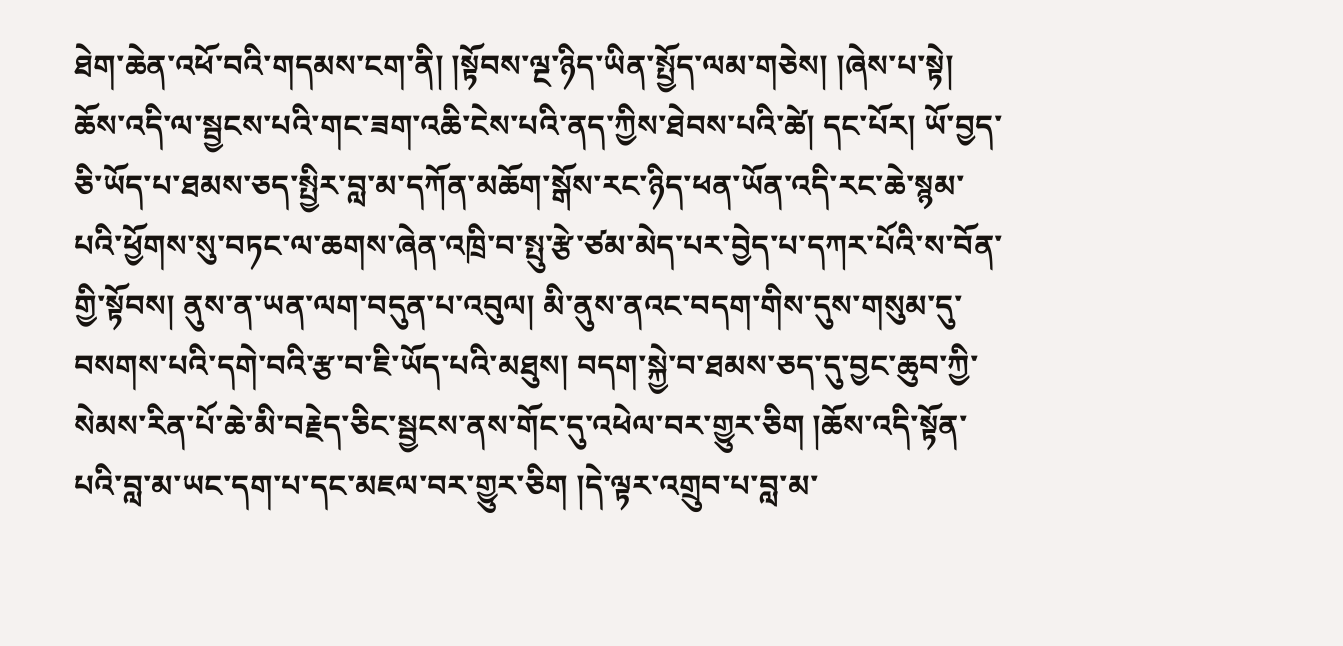ཐེག་ཆེན་འཕོ་བའི་གདམས་ངག་ནི། །སྟོབས་ལྔ་ཉིད་ཡིན་སྤྱོད་ལམ་གཅེས། །ཞེས་པ་སྟེ། ཆོས་འདི་ལ་སྦྱངས་པའི་གང་ཟག་འཆི་ངེས་པའི་ནད་ཀྱིས་ཐེབས་པའི་ཚེ། དང་པོར། ཡོ་བྱད་ཅི་ཡོད་པ་ཐམས་ཅད་སྤྱིར་བླ་མ་དཀོན་མཆོག་སྒོས་རང་ཉིད་ཕན་ཡོན་འདི་རང་ཆེ་སྙམ་པའི་ཕྱོགས་སུ་བཏང་ལ་ཆགས་ཞེན་འཁྲི་བ་སྤུ་རྩེ་ཙམ་མེད་པར་བྱེད་པ་དཀར་པོའི་ས་བོན་གྱི་སྟོབས། ནུས་ན་ཡན་ལག་བདུན་པ་འབུལ། མི་ནུས་ནའང་བདག་གིས་དུས་གསུམ་དུ་བསགས་པའི་དགེ་བའི་རྩ་བ་ཇི་ཡོད་པའི་མཐུས། བདག་སྐྱེ་བ་ཐམས་ཅད་དུ་བྱང་ཆུབ་ཀྱི་སེམས་རིན་པོ་ཆེ་མི་བརྗེད་ཅིང་སྦྱངས་ནས་གོང་དུ་འཕེལ་བར་གྱུར་ཅིག །ཆོས་འདི་སྟོན་པའི་བླ་མ་ཡང་དག་པ་དང་མཇལ་བར་གྱུར་ཅིག །དེ་ལྟར་འགྲུབ་པ་བླ་མ་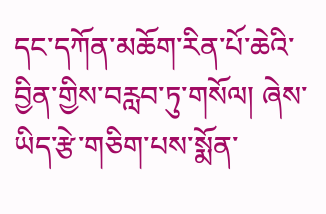དང་དཀོན་མཆོག་རིན་པོ་ཆེའི་བྱིན་གྱིས་བརླབ་ཏུ་གསོལ། ཞེས་ཡིད་རྩེ་གཅིག་པས་སྨོན་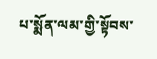པ་སྨོན་ལམ་གྱི་སྟོབས་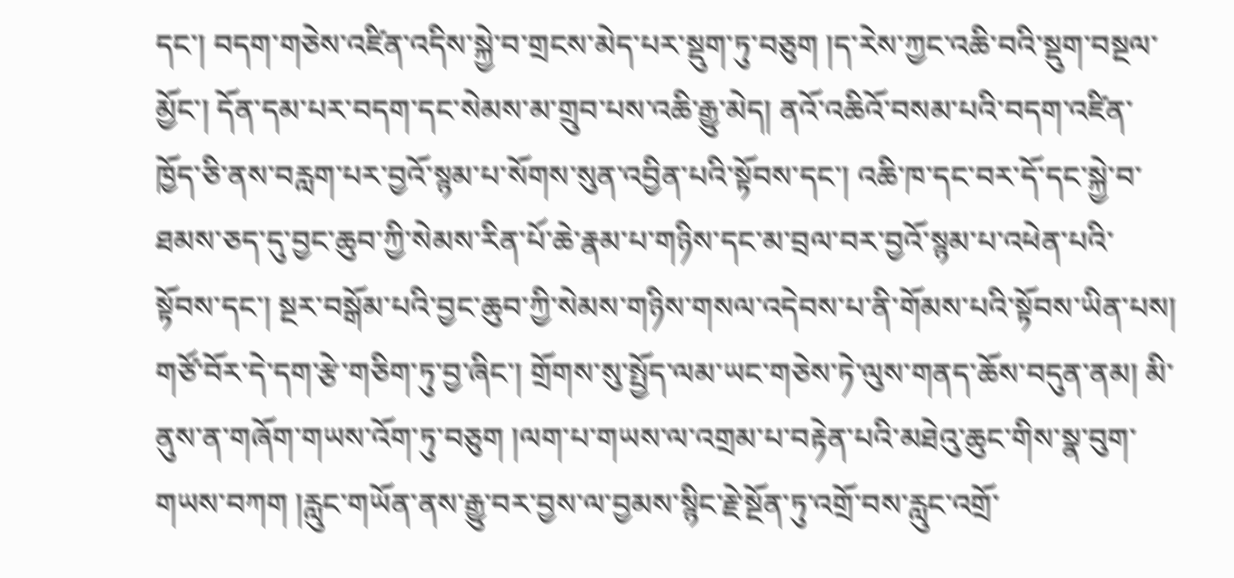དང་། བདག་གཅེས་འཛིན་འདིས་སྐྱེ་བ་གྲངས་མེད་པར་སྡུག་ཏུ་བཅུག །ད་རེས་ཀྱང་འཆི་བའི་སྡུག་བསྔལ་མྱོང་། དོན་དམ་པར་བདག་དང་སེམས་མ་གྲུབ་པས་འཆི་རྒྱུ་མེད། ནའོ་འཆིའོ་བསམ་པའི་བདག་འཛིན་ཁྱོད་ཅི་ནས་བརླག་པར་བྱའོ་སྙམ་པ་སོགས་སུན་འབྱིན་པའི་སྟོབས་དང་། འཆི་ཁ་དང་བར་དོ་དང་སྐྱེ་བ་ཐམས་ཅད་དུ་བྱང་ཆུབ་ཀྱི་སེམས་རིན་པོ་ཆེ་རྣམ་པ་གཉིས་དང་མ་བྲལ་བར་བྱའོ་སྙམ་པ་འཕེན་པའི་སྟོབས་དང་། སྔར་བསྒོམ་པའི་བྱང་ཆུབ་ཀྱི་སེམས་གཉིས་གསལ་འདེབས་པ་ནི་གོམས་པའི་སྟོབས་ཡིན་པས། གཙོ་བོར་དེ་དག་རྩེ་གཅིག་ཏུ་བྱ་ཞིང་། གྲོགས་སུ་སྤྱོད་ལམ་ཡང་གཅེས་ཏེ་ལུས་གནད་ཆོས་བདུན་ནམ། མི་ནུས་ན་གཞོག་གཡས་འོག་ཏུ་བཅུག །ལག་པ་གཡས་ལ་འགྲམ་པ་བརྟེན་པའི་མཐེའུ་ཆུང་གིས་སྣ་བུག་གཡས་བཀག །རླུང་གཡོན་ནས་རྒྱུ་བར་བྱས་ལ་བྱམས་སྙིང་རྗེ་སྔོན་ཏུ་འགྲོ་བས་རླུང་འགྲོ་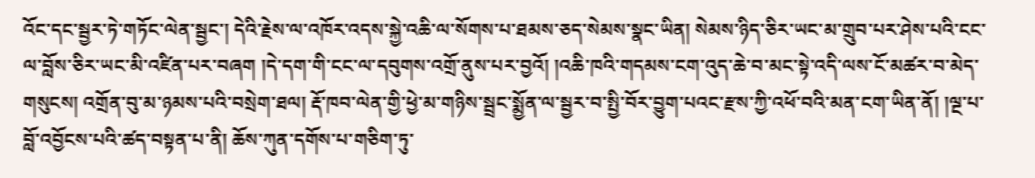འོང་དང་སྦྱར་ཏེ་གཏོང་ལེན་སྦྱང་། དེའི་རྗེས་ལ་འཁོར་འདས་སྐྱེ་འཆི་ལ་སོགས་པ་ཐམས་ཅད་སེམས་སྣང་ཡིན། སེམས་ཉིད་ཅིར་ཡང་མ་གྲུབ་པར་ཤེས་པའི་ངང་ལ་བློས་ཅིར་ཡང་མི་འཛིན་པར་བཞག །དེ་དག་གི་ངང་ལ་དབུགས་འགྲོ་ནུས་པར་བྱའོ། །འཆི་ཁའི་གདམས་ངག་འུད་ཆེ་བ་མང་སྟེ་འདི་ལས་ངོ་མཚར་བ་མེད་གསུངས། འགྲོན་བུ་མ་ཉམས་པའི་བསྲེག་ཐལ། རྡོ་ཁབ་ལེན་གྱི་ཕྱེ་མ་གཉིས་སྦྲང་སྨྱོན་ལ་སྦྱར་བ་སྤྱི་བོར་བྱུག་པའང་རྫས་ཀྱི་འཕོ་བའི་མན་ངག་ཡིན་ནོ། །ལྔ་པ་བློ་འབྱོངས་པའི་ཚད་བསྟན་པ་ནི། ཆོས་ཀུན་དགོས་པ་གཅིག་ཏུ་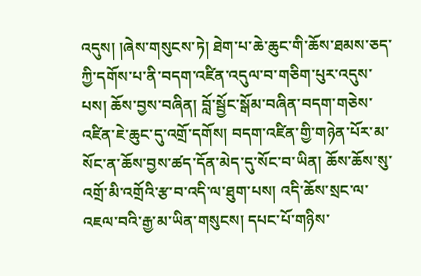འདུས། །ཞེས་གསུངས་ཏེ། ཐེག་པ་ཆེ་ཆུང་གི་ཆོས་ཐམས་ཅད་ཀྱི་དགོས་པ་ནི་བདག་འཛིན་འདུལ་བ་གཅིག་པུར་འདུས་པས། ཆོས་བྱས་བཞིན། བློ་སྦྱོང་སྒོམ་བཞིན་བདག་གཅེས་འཛིན་ཇེ་ཆུང་དུ་འགྲོ་དགོས། བདག་འཛིན་གྱི་གཉེན་པོར་མ་སོང་ན་ཆོས་བྱས་ཚད་དོན་མེད་དུ་སོང་བ་ཡིན། ཆོས་ཆོས་སུ་འགྲོ་མི་འགྲོའི་རྩ་བ་འདི་ལ་ཐུག་པས། འདི་ཆོས་སྲང་ལ་འཇལ་བའི་རྒྱ་མ་ཡིན་གསུངས། དཔང་པོ་གཉིས་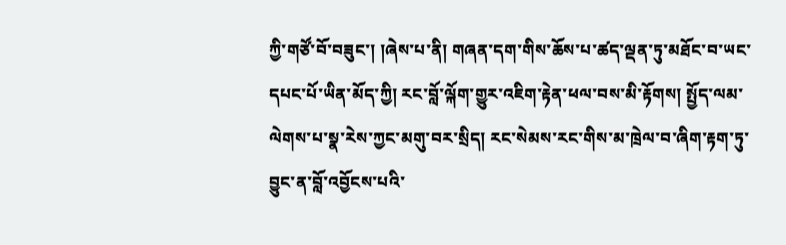ཀྱི་གཙོ་བོ་བཟུང་། །ཞེས་པ་ནི། གཞན་དག་གིས་ཆོས་པ་ཚད་ལྡན་ཏུ་མཐོང་བ་ཡང་དཔང་པོ་ཡིན་མོད་ཀྱི། རང་བློ་ལྐོག་གྱུར་འཇིག་རྟེན་ཕལ་བས་མི་རྟོགས། སྤྱོད་ལམ་ལེགས་པ་སྣ་རེས་ཀྱང་མགུ་བར་སྲིད། རང་སེམས་རང་གིས་མ་ཁྲེལ་བ་ཞིག་རྟག་ཏུ་བྱུང་ན་བློ་འབྱོངས་པའི་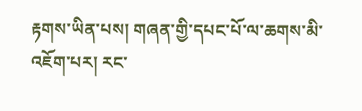རྟགས་ཡིན་པས། གཞན་གྱི་དཔང་པོ་ལ་ཆགས་མི་འཇོག་པར། རང་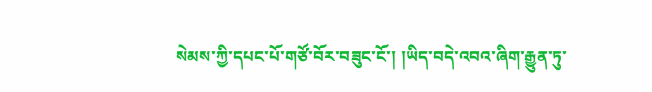སེམས་ཀྱི་དཔང་པོ་གཙོ་བོར་བཟུང་ངོ་། །ཡིད་བདེ་འབའ་ཞིག་རྒྱུན་ཏུ་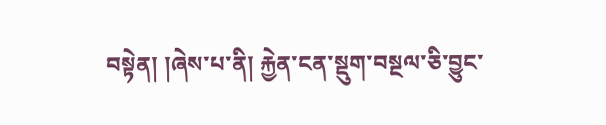བསྟེན། །ཞེས་པ་ནི། རྐྱེན་ངན་སྡུག་བསྔལ་ཅི་བྱུང་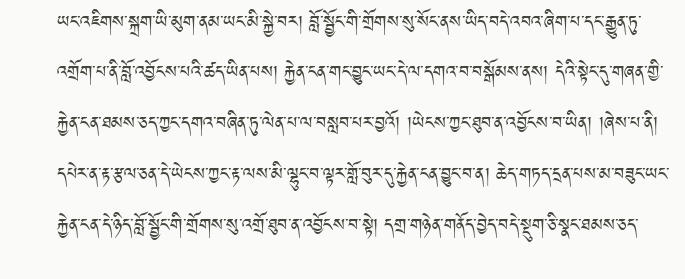ཡང་འཇིགས་སྐྲག་ཡི་མུག་ནམ་ཡང་མི་སྐྱེ་བར། བློ་སྦྱོང་གི་གྲོགས་སུ་སོང་ནས་ཡིད་བདེ་འབའ་ཞིག་པ་དང་རྒྱུན་ཏུ་འགྲོག་པ་ནི་བློ་འབྱོངས་པའི་ཚད་ཡིན་པས། རྐྱེན་ངན་གང་བྱུང་ཡང་དེ་ལ་དགའ་བ་བསྒོམས་ནས། དེའི་སྟེང་དུ་གཞན་གྱི་རྐྱེན་ངན་ཐམས་ཅད་ཀྱང་དགའ་བཞིན་ཏུ་ལེན་པ་ལ་བསླབ་པར་བྱའོ། །ཡེངས་ཀྱང་ཐུབ་ན་འབྱོངས་བ་ཡིན། །ཞེས་པ་ནི། དཔེར་ན་རྟ་རྩལ་ཅན་དེ་ཡེངས་ཀྱང་རྟ་ལས་མི་ལྷུང་བ་ལྟར་གློ་བུར་དུ་རྐྱེན་ངན་བྱུང་བ་ན། ཆེད་གཏད་དྲན་པས་མ་བཟུང་ཡང་རྐྱེན་ངན་དེ་ཉིད་བློ་སྦྱོང་གི་གྲོགས་སུ་འགྲོ་ཐུབ་ན་འབྱོངས་བ་སྟེ། དགྲ་གཉེན་གནོད་བྱེད་བདེ་སྡུག་ཅི་སྣང་ཐམས་ཅད་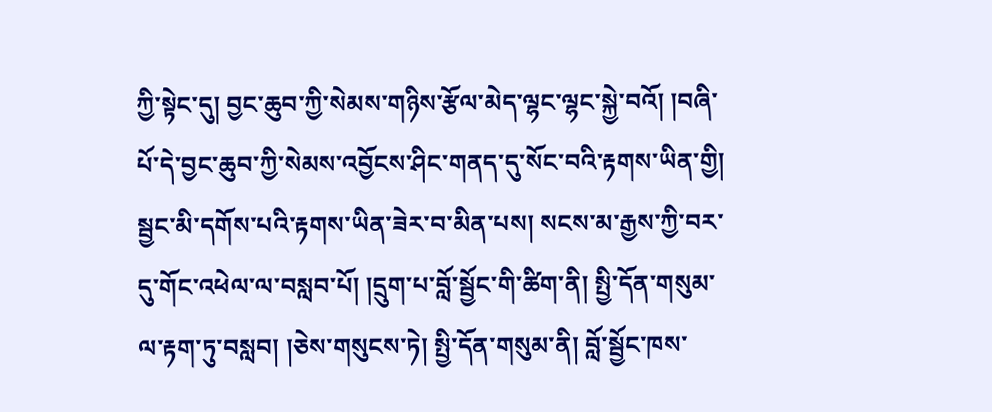ཀྱི་སྟེང་དུ། བྱང་ཆུབ་ཀྱི་སེམས་གཉིས་རྩོལ་མེད་ལྷང་ལྷང་སྐྱེ་བའོ། །བཞི་པོ་དེ་བྱང་ཆུབ་ཀྱི་སེམས་འབྱོངས་ཤིང་གནད་དུ་སོང་བའི་རྟགས་ཡིན་གྱི། སྦྱང་མི་དགོས་པའི་རྟགས་ཡིན་ཟེར་བ་མིན་པས། སངས་མ་རྒྱས་ཀྱི་བར་དུ་གོང་འཕེལ་ལ་བསླབ་པོ། །དྲུག་པ་བློ་སྦྱོང་གི་ཚིག་ནི། སྤྱི་དོན་གསུམ་ལ་རྟག་ཏུ་བསླབ། །ཅེས་གསུངས་ཏེ། སྤྱི་དོན་གསུམ་ནི། བློ་སྦྱོང་ཁས་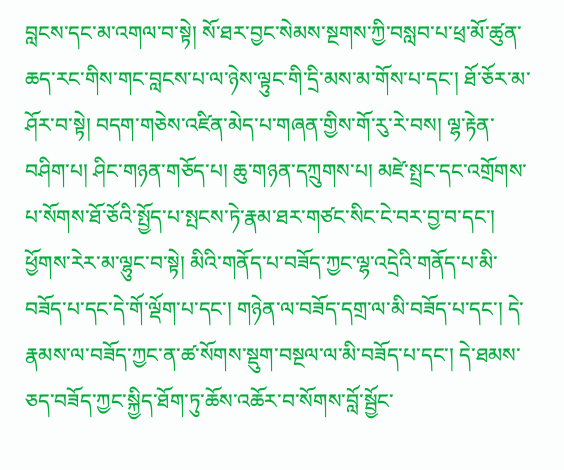བླངས་དང་མ་འགལ་བ་སྟེ། སོ་ཐར་བྱང་སེམས་སྔགས་ཀྱི་བསླབ་པ་ཕྲ་མོ་ཚུན་ཆད་རང་གིས་གང་བླངས་པ་ལ་ཉེས་ལྟུང་གི་དྲི་མས་མ་གོས་པ་དང་། ཐོ་ཅོར་མ་ཤོར་བ་སྟེ། བདག་གཅེས་འཛིན་མེད་པ་གཞན་གྱིས་གོ་རུ་རེ་བས། ལྷ་རྟེན་བཤིག་པ། ཤིང་གཉན་གཅོད་པ། ཆུ་གཉན་དཀྲུགས་པ། མཛེ་སྤྲང་དང་འགྲོགས་པ་སོགས་ཐོ་ཅོའི་སྤྱོད་པ་སྤངས་ཏེ་རྣམ་ཐར་གཙང་སིང་ངེ་བར་བྱ་བ་དང་། ཕྱོགས་རེར་མ་ལྷུང་བ་སྟེ། མིའི་གནོད་པ་བཟོད་ཀྱང་ལྷ་འདྲེའི་གནོད་པ་མི་བཟོད་པ་དང་དེ་གོ་ལྡོག་པ་དང་། གཉེན་ལ་བཟོད་དགྲ་ལ་མི་བཟོད་པ་དང་། དེ་རྣམས་ལ་བཟོད་ཀྱང་ན་ཚ་སོགས་སྡུག་བསྔལ་ལ་མི་བཟོད་པ་དང་། དེ་ཐམས་ཅད་བཟོད་ཀྱང་སྐྱིད་ཐོག་ཏུ་ཆོས་འཆོར་བ་སོགས་བློ་སྦྱོང་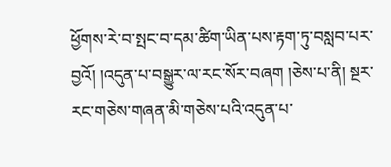ཕྱོགས་རེ་བ་སྤང་བ་དམ་ཚིག་ཡིན་པས་རྟག་ཏུ་བསླབ་པར་བྱའོ། །འདུན་པ་བསྒྱུར་ལ་རང་སོར་བཞག །ཅེས་པ་ནི། སྔར་རང་གཅེས་གཞན་མི་གཅེས་པའི་འདུན་པ་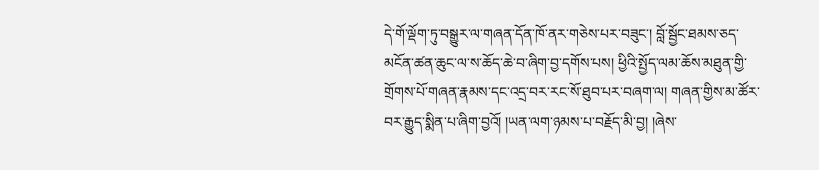དེ་གོ་ལྡོག་ཏུ་བསྒྱུར་ལ་གཞན་དོན་ཁོ་ནར་གཅེས་པར་བཟུང་། བློ་སྦྱོང་ཐམས་ཅད་མངོན་ཚན་ཆུང་ལ་ས་ཆོད་ཆེ་བ་ཞིག་བྱ་དགོས་པས། ཕྱིའི་སྤྱོད་ལམ་ཆོས་མཐུན་གྱི་གྲོགས་པོ་གཞན་རྣམས་དང་འདྲ་བར་རང་སོ་ཐུབ་པར་བཞག་ལ། གཞན་གྱིས་མ་ཚོར་བར་རྒྱུད་སྨིན་པ་ཞིག་བྱའོ། །ཡན་ལག་ཉམས་པ་བརྗོད་མི་བྱ། །ཞེས་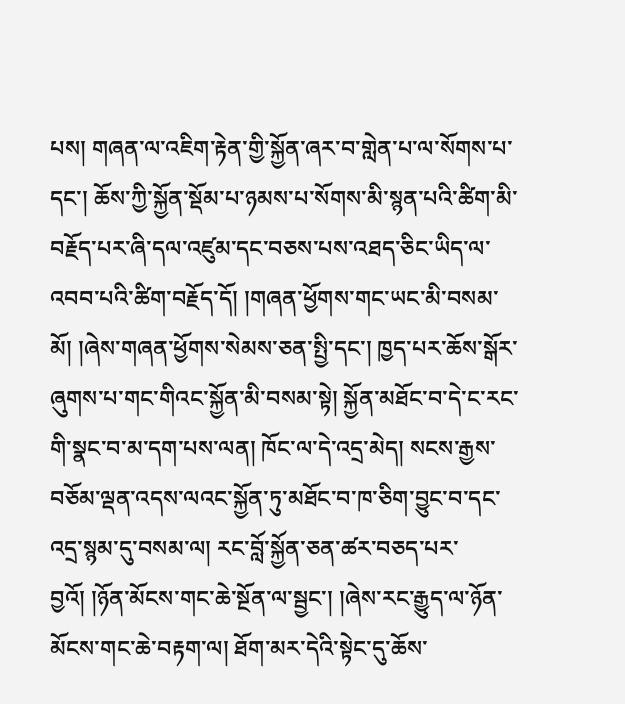པས། གཞན་ལ་འཇིག་རྟེན་གྱི་སྐྱོན་ཞར་བ་གླེན་པ་ལ་སོགས་པ་དང་། ཆོས་ཀྱི་སྐྱོན་སྡོམ་པ་ཉམས་པ་སོགས་མི་སྙན་པའི་ཚིག་མི་བརྗོད་པར་ཞི་དལ་འཛུམ་དང་བཅས་པས་འཐད་ཅིང་ཡིད་ལ་འབབ་པའི་ཚིག་བརྗོད་དོ། །གཞན་ཕྱོགས་གང་ཡང་མི་བསམ་མོ། །ཞེས་གཞན་ཕྱོགས་སེམས་ཅན་སྤྱི་དང་། ཁྱད་པར་ཆོས་སྒོར་ཞུགས་པ་གང་གིའང་སྐྱོན་མི་བསམ་སྟེ། སྐྱོན་མཐོང་བ་དེ་ང་རང་གི་སྣང་བ་མ་དག་པས་ལན། ཁོང་ལ་དེ་འདྲ་མེད། སངས་རྒྱས་བཅོམ་ལྡན་འདས་ལའང་སྐྱོན་ཏུ་མཐོང་བ་ཁ་ཅིག་བྱུང་བ་དང་འདྲ་སྙམ་དུ་བསམ་ལ། རང་བློ་སྐྱོན་ཅན་ཚར་བཅད་པར་བྱའོ། །ཉོན་མོངས་གང་ཆེ་སྔོན་ལ་སྦྱང་། །ཞེས་རང་རྒྱུད་ལ་ཉོན་མོངས་གང་ཆེ་བརྟག་ལ། ཐོག་མར་དེའི་སྟེང་དུ་ཆོས་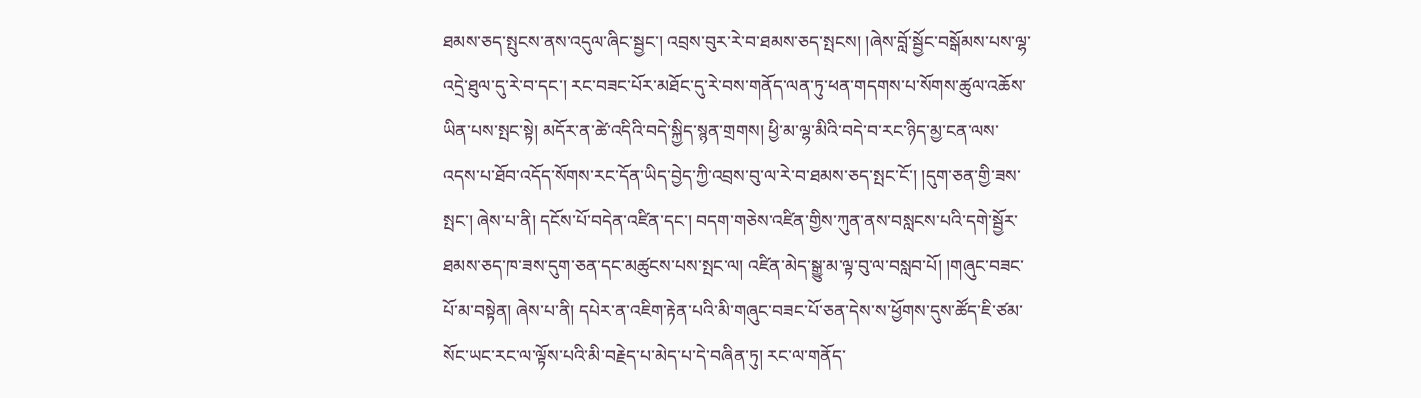ཐམས་ཅད་སྤུངས་ནས་འདུལ་ཞིང་སྦྱང་། འབྲས་བུར་རེ་བ་ཐམས་ཅད་སྤངས། །ཞེས་བློ་སྦྱོང་བསྒོམས་པས་ལྷ་འདྲེ་ཐུལ་དུ་རེ་བ་དང་། རང་བཟང་པོར་མཐོང་དུ་རེ་བས་གནོད་ལན་ཏུ་ཕན་གདགས་པ་སོགས་ཚུལ་འཆོས་ཡིན་པས་སྤང་སྟེ། མདོར་ན་ཚེ་འདིའི་བདེ་སྐྱིད་སྙན་གྲགས། ཕྱི་མ་ལྷ་མིའི་བདེ་བ་རང་ཉིད་མྱ་ངན་ལས་འདས་པ་ཐོབ་འདོད་སོགས་རང་དོན་ཡིད་བྱེད་ཀྱི་འབྲས་བུ་ལ་རེ་བ་ཐམས་ཅད་སྤང་ངོ་། །དུག་ཅན་གྱི་ཟས་སྤང་། ཞེས་པ་ནི། དངོས་པོ་བདེན་འཛིན་དང་། བདག་གཅེས་འཛིན་གྱིས་ཀུན་ནས་བསླངས་པའི་དགེ་སྦྱོར་ཐམས་ཅད་ཁ་ཟས་དུག་ཅན་དང་མཚུངས་པས་སྤང་ལ། འཛིན་མེད་སྒྱུ་མ་ལྟ་བུ་ལ་བསླབ་པོ། །གཞུང་བཟང་པོ་མ་བསྟེན། ཞེས་པ་ནི། དཔེར་ན་འཇིག་རྟེན་པའི་མི་གཞུང་བཟང་པོ་ཅན་དེས་ས་ཕྱོགས་དུས་ཚོད་ཇི་ཙམ་སོང་ཡང་རང་ལ་ལྟོས་པའི་མི་བརྗེད་པ་མེད་པ་དེ་བཞིན་ཏུ། རང་ལ་གནོད་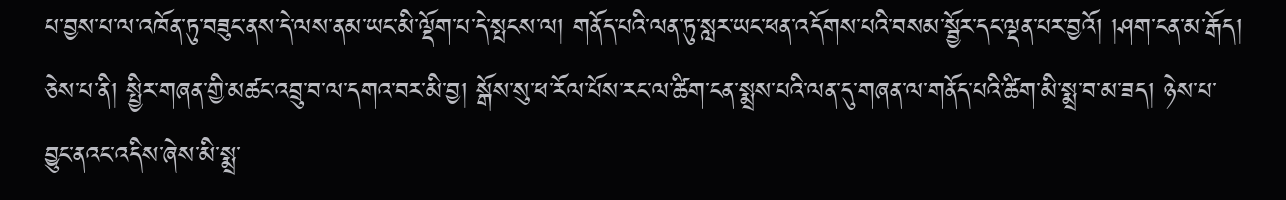པ་བྱས་པ་ལ་འཁོན་ཏུ་བཟུང་ནས་དེ་ལས་ནམ་ཡང་མི་ལྡོག་པ་དེ་སྤངས་ལ། གནོད་པའི་ལན་ཏུ་སླར་ཡང་ཕན་འདོགས་པའི་བསམ་སྦྱོར་དང་ལྡན་པར་བྱའོ། །ཤག་ངན་མ་རྒོད། ཅེས་པ་ནི། སྤྱིར་གཞན་གྱི་མཚང་འབྲུ་བ་ལ་དགའ་བར་མི་བྱ། སྒོས་སུ་ཕ་རོལ་པོས་རང་ལ་ཚིག་ངན་སྨྲས་པའི་ལན་དུ་གཞན་ལ་གནོད་པའི་ཚིག་མི་སྨྲ་བ་མ་ཟད། ཉེས་པ་བྱུང་ནའང་འདིས་ཞེས་མི་སྨྲ་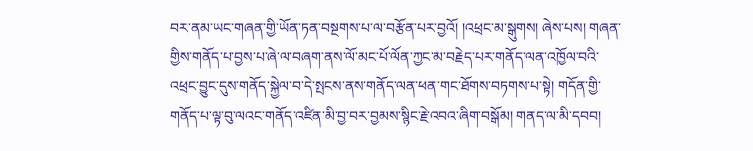བར་ནམ་ཡང་གཞན་གྱི་ཡོན་ཏན་བསྔགས་པ་ལ་བརྩོན་པར་བྱའོ། །འཕྲང་མ་སྒུགས། ཞེས་པས། གཞན་གྱིས་གནོད་པ་བྱས་པ་ཞེ་ལ་བཞག་ནས་ལོ་མང་པོ་ལོན་ཀྱང་མ་བརྗེད་པར་གནོད་ལན་འཁྱོལ་བའི་འཕྲང་བྱུང་དུས་གནོད་སྐྱེལ་བ་དེ་སྤངས་ནས་གནོད་ལན་ཕན་གང་ཐོགས་བཏགས་པ་སྟེ། གདོན་གྱི་གནོད་པ་ལྟ་བུ་ལའང་གནོད་འཛིན་མི་བྱ་བར་བྱམས་སྙིང་རྗེ་འབའ་ཞིག་བསྒོམ། གནད་ལ་མི་དབབ།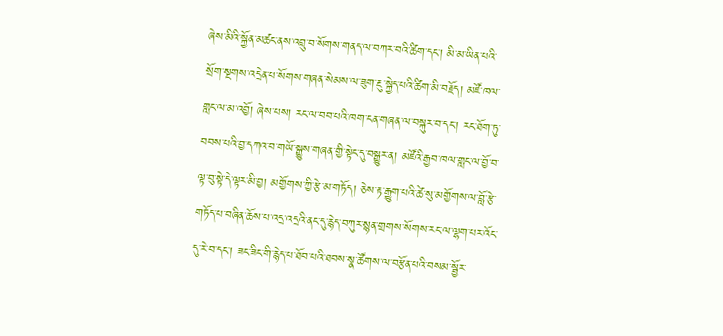ཞེས་མིའི་སྐྱོན་མཚང་ནས་འབྲུ་བ་སོགས་གནད་ལ་བཀར་བའི་ཚིག་དང་། མི་མ་ཡིན་པའི་སྲོག་སྔགས་འདྲེན་པ་སོགས་གཞན་སེམས་ལ་ཟུག་རྔུ་སྐྱེད་པའི་ཚིག་མི་བརྗོད། མཛོ་ཁལ་གླང་ལ་མ་འབྱོ། ཞེས་པས། རང་ལ་བབ་པའི་ཁག་ངན་གཞན་ལ་བསྐུར་བ་དང་། རང་ཐོག་ཏུ་བབས་པའི་བྱ་དཀའ་བ་གཡོ་སྒྱུས་གཞན་གྱི་སྟེང་དུ་བསྒྱུར་ན། མཛོའི་རྒྱབ་ཁལ་གླང་ལ་བྱོ་བ་ལྟ་བུ་སྟེ་དེ་ལྟར་མི་བྱ། མགྱོགས་ཀྱི་རྩེ་མ་གཏོད། ཅེས་རྟ་རྒྱུག་པའི་ཚེ་སུ་མགྱོགས་ལ་བློ་རྩེ་གཏོད་པ་བཞིན་ཆོས་པ་འདྲ་འདྲའི་ནང་དུ་རྙེད་བཀུར་སྙན་གྲགས་སོགས་རང་ལ་ལྷག་པར་འོང་དུ་རེ་བ་དང་། ཟང་ཟིང་གི་རྙེད་པ་ཐོབ་པའི་ཐབས་སྣ་ཚོགས་ལ་བརྩོན་པའི་བསམ་སྦྱོར་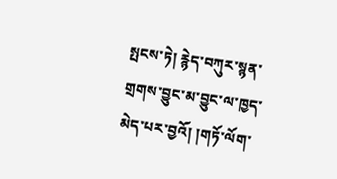སྤངས་ཏེ། རྙེད་བཀུར་སྙན་གྲགས་བྱུང་མ་བྱུང་ལ་ཁྱད་མེད་པར་བྱའོ། །གཏོ་ལོག་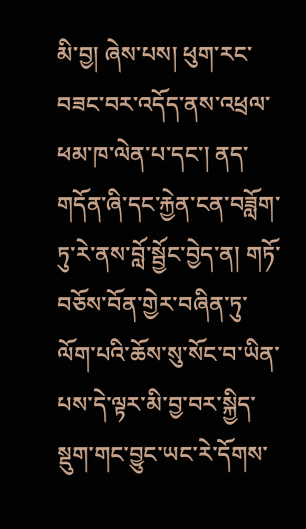མི་བྱ། ཞེས་པས། ཕུག་རང་བཟང་བར་འདོད་ནས་འཕྲལ་ཕམ་ཁ་ལེན་པ་དང་། ནད་གདོན་ཞི་དང་རྐྱེན་ངན་བཟློག་ཏུ་རེ་ནས་བློ་སྦྱོང་བྱེད་ན། གཏོ་བཅོས་བོན་གྱེར་བཞིན་ཏུ་ལོག་པའི་ཆོས་སུ་སོང་བ་ཡིན་པས་དེ་ལྟར་མི་བྱ་བར་སྐྱིད་སྡུག་གང་བྱུང་ཡང་རེ་དོགས་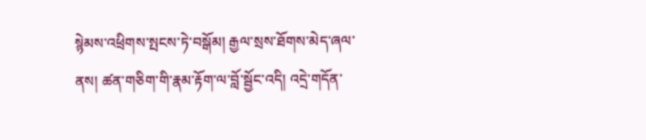སྙེམས་འཕྲིགས་སྤངས་ཏེ་བསྒོམ། རྒྱལ་སྲས་ཐོགས་མེད་ཞལ་ནས། ཚན་གཅིག་གི་རྣམ་རྟོག་ལ་བློ་སྦྱོང་འདི། འདྲེ་གདོན་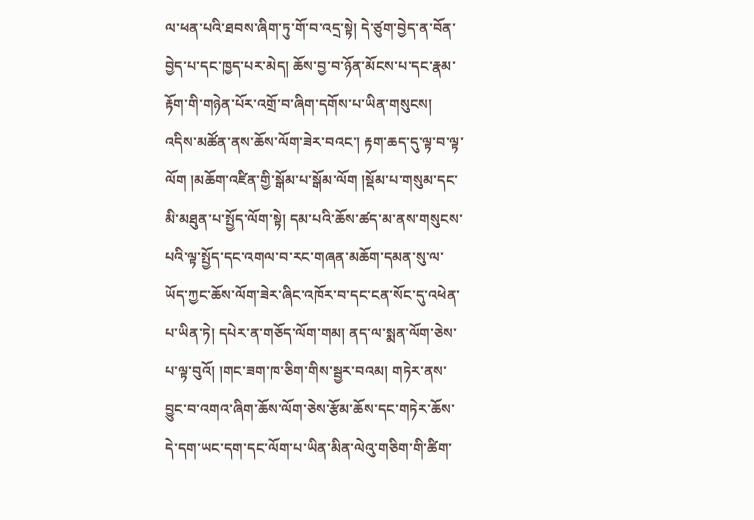ལ་ཕན་པའི་ཐབས་ཞིག་ཏུ་གོ་བ་འདྲ་སྟེ། དེ་ཙུག་བྱེད་ན་བོན་བྱེད་པ་དང་ཁྱད་པར་མེད། ཆོས་བྱ་བ་ཉོན་མོངས་པ་དང་རྣམ་རྟོག་གི་གཉེན་པོར་འགྲོ་བ་ཞིག་དགོས་པ་ཡིན་གསུངས། འདིས་མཚོན་ནས་ཆོས་ལོག་ཟེར་བའང་། རྟག་ཆད་དུ་ལྟ་བ་ལྟ་ལོག །མཆོག་འཛིན་གྱི་སྒོམ་པ་སྒོམ་ལོག །སྡོམ་པ་གསུམ་དང་མི་མཐུན་པ་སྤྱོད་ལོག་སྟེ། དམ་པའི་ཆོས་ཚད་མ་ནས་གསུངས་པའི་ལྟ་སྤྱོད་དང་འགལ་བ་རང་གཞན་མཆོག་དམན་སུ་ལ་ཡོད་ཀྱང་ཆོས་ལོག་ཟེར་ཞིང་འཁོར་བ་དང་ངན་སོང་དུ་འཕེན་པ་ཡིན་ཏེ། དཔེར་ན་གཅོད་ལོག་གམ། ནད་ལ་སྨན་ལོག་ཅེས་པ་ལྟ་བུའོ། །གང་ཟག་ཁ་ཅིག་གིས་སྦྱར་བའམ། གཏེར་ནས་བྱུང་བ་འགའ་ཞིག་ཆོས་ལོག་ཅེས་རྩོམ་ཆོས་དང་གཏེར་ཆོས་དེ་དག་ཡང་དག་དང་ལོག་པ་ཡིན་མིན་ལེའུ་གཅིག་གི་ཚིག་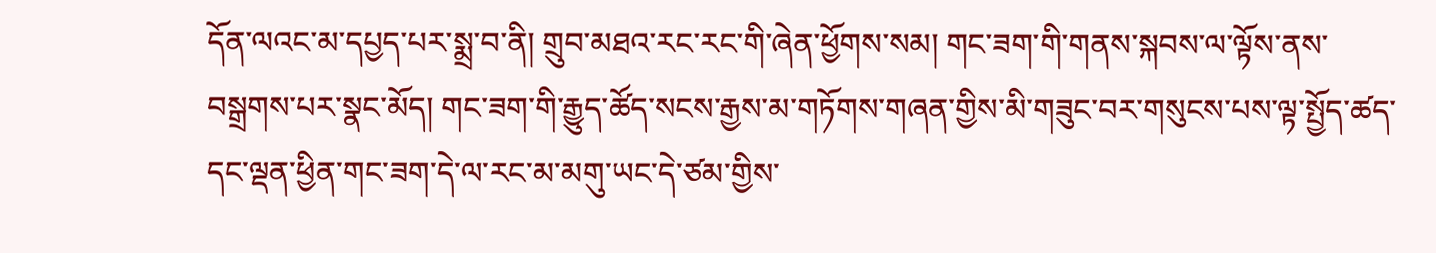དོན་ལའང་མ་དཔྱད་པར་སྨྲ་བ་ནི། གྲུབ་མཐའ་རང་རང་གི་ཞེན་ཕྱོགས་སམ། གང་ཟག་གི་གནས་སྐབས་ལ་ལྟོས་ནས་བསྒྲགས་པར་སྣང་མོད། གང་ཟག་གི་རྒྱུད་ཚོད་སངས་རྒྱས་མ་གཏོགས་གཞན་གྱིས་མི་གཟུང་བར་གསུངས་པས་ལྟ་སྤྱོད་ཚད་དང་ལྡན་ཕྱིན་གང་ཟག་དེ་ལ་རང་མ་མགུ་ཡང་དེ་ཙམ་གྱིས་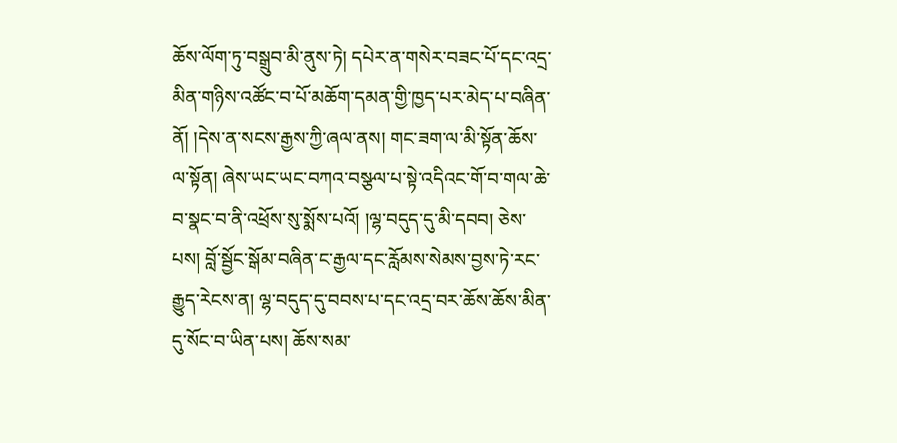ཆོས་ལོག་ཏུ་བསྒྲུབ་མི་ནུས་ཏེ། དཔེར་ན་གསེར་བཟང་པོ་དང་འདྲ་མིན་གཉིས་འཚོང་བ་པོ་མཆོག་དམན་གྱི་ཁྱད་པར་མེད་པ་བཞིན་ནོ། །དེས་ན་སངས་རྒྱས་ཀྱི་ཞལ་ནས། གང་ཟག་ལ་མི་སྟོན་ཆོས་ལ་སྟོན། ཞེས་ཡང་ཡང་བཀའ་བསྩལ་པ་སྟེ་འདིའང་གོ་བ་གལ་ཆེ་བ་སྣང་བ་ནི་འཕྲོས་སུ་སྨོས་པའོ། །ལྷ་བདུད་དུ་མི་དབབ། ཅེས་པས། བློ་སྦྱོང་སྒོམ་བཞིན་ང་རྒྱལ་དང་རློམས་སེམས་བྱས་ཏེ་རང་རྒྱུད་རེངས་ན། ལྷ་བདུད་དུ་བབས་པ་དང་འདྲ་བར་ཆོས་ཆོས་མིན་དུ་སོང་བ་ཡིན་པས། ཆོས་སམ་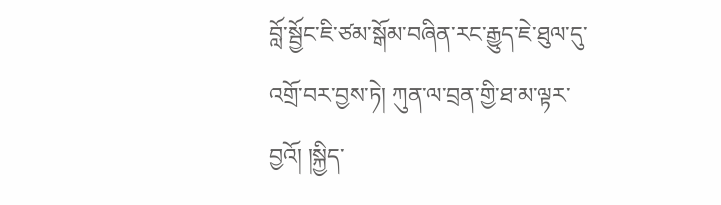བློ་སྦྱོང་ཇི་ཙམ་སྒོམ་བཞིན་རང་རྒྱུད་ཇེ་ཐུལ་དུ་འགྲོ་བར་བྱས་ཏེ། ཀུན་ལ་བྲན་གྱི་ཐ་མ་ལྟར་བྱའོ། །སྐྱིད་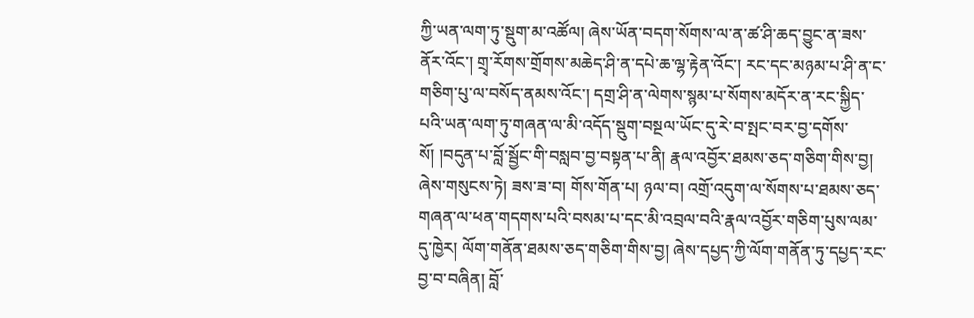ཀྱི་ཡན་ལག་ཏུ་སྡུག་མ་འཚོལ། ཞེས་ཡོན་བདག་སོགས་ལ་ན་ཚ་ཤི་ཆད་བྱུང་ན་ཟས་ནོར་འོང་། གྲྭ་རོགས་གྲོགས་མཆེད་ཤི་ན་དཔེ་ཆ་ལྷ་རྟེན་འོང་། རང་དང་མཉམ་པ་ཤི་ན་ང་གཅིག་པུ་ལ་བསོད་ནམས་འོང་། དགྲ་ཤི་ན་ལེགས་སྙམ་པ་སོགས་མདོར་ན་རང་སྐྱིད་པའི་ཡན་ལག་ཏུ་གཞན་ལ་མི་འདོད་སྡུག་བསྔལ་ཡོང་དུ་རེ་བ་སྤང་བར་བྱ་དགོས་སོ། །བདུན་པ་བློ་སྦྱོང་གི་བསླབ་བྱ་བསྟན་པ་ནི། རྣལ་འབྱོར་ཐམས་ཅད་གཅིག་གིས་བྱ། ཞེས་གསུངས་ཏེ། ཟས་ཟ་བ། གོས་གོན་པ། ཉལ་བ། འགྲོ་འདུག་ལ་སོགས་པ་ཐམས་ཅད་གཞན་ལ་ཕན་གདགས་པའི་བསམ་པ་དང་མི་འབྲལ་བའི་རྣལ་འབྱོར་གཅིག་པུས་ལམ་དུ་ཁྱེར། ལོག་གནོན་ཐམས་ཅད་གཅིག་གིས་བྱ། ཞེས་དཔྱད་ཀྱི་ལོག་གནོན་ཏུ་དཔྱད་རང་བྱ་བ་བཞིན། བློ་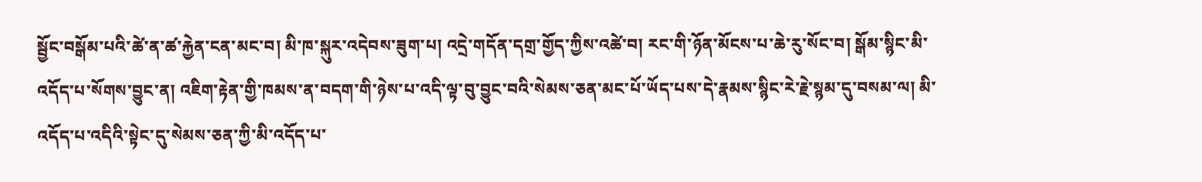སྦྱོང་བསྒོམ་པའི་ཚེ་ན་ཚ་རྐྱེན་ངན་མང་བ། མི་ཁ་སྐུར་འདེབས་ཟུག་པ། འདྲེ་གདོན་དགྲ་གྱོད་ཀྱིས་འཚེ་བ། རང་གི་ཉོན་མོངས་པ་ཆེ་རུ་སོང་བ། སྒོམ་སྙིང་མི་འདོད་པ་སོགས་བྱུང་ན། འཇིག་རྟེན་གྱི་ཁམས་ན་བདག་གི་ཉེས་པ་འདི་ལྟ་བུ་བྱུང་བའི་སེམས་ཅན་མང་པོ་ཡོད་པས་དེ་རྣམས་སྙིང་རེ་རྗེ་སྙམ་དུ་བསམ་ལ། མི་འདོད་པ་འདིའི་སྟེང་དུ་སེམས་ཅན་ཀྱི་མི་འདོད་པ་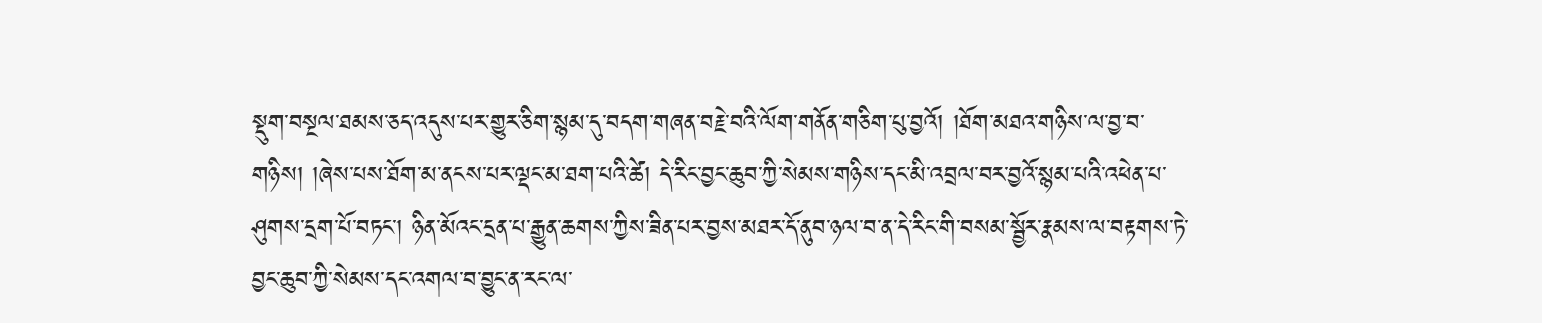སྡུག་བསྔལ་ཐམས་ཅད་འདུས་པར་གྱུར་ཅིག་སྙམ་དུ་བདག་གཞན་བརྗེ་བའི་ལོག་གནོན་གཅིག་པུ་བྱའོ། །ཐོག་མཐའ་གཉིས་ལ་བྱ་བ་གཉིས། །ཞེས་པས་ཐོག་མ་ནངས་པར་ལྡང་མ་ཐག་པའི་ཚེ། དེ་རིང་བྱང་ཆུབ་ཀྱི་སེམས་གཉིས་དང་མི་འབྲལ་བར་བྱའོ་སྙམ་པའི་འཕེན་པ་ཤུགས་དྲག་པོ་བཏང་། ཉིན་མོའང་དྲན་པ་རྒྱུན་ཆགས་ཀྱིས་ཟིན་པར་བྱས་མཐར་དོ་ནུབ་ཉལ་བ་ན་དེ་རིང་གི་བསམ་སྦྱོར་རྣམས་ལ་བརྟགས་ཏེ་བྱང་ཆུབ་ཀྱི་སེམས་དང་འགལ་བ་བྱུང་ན་རང་ལ་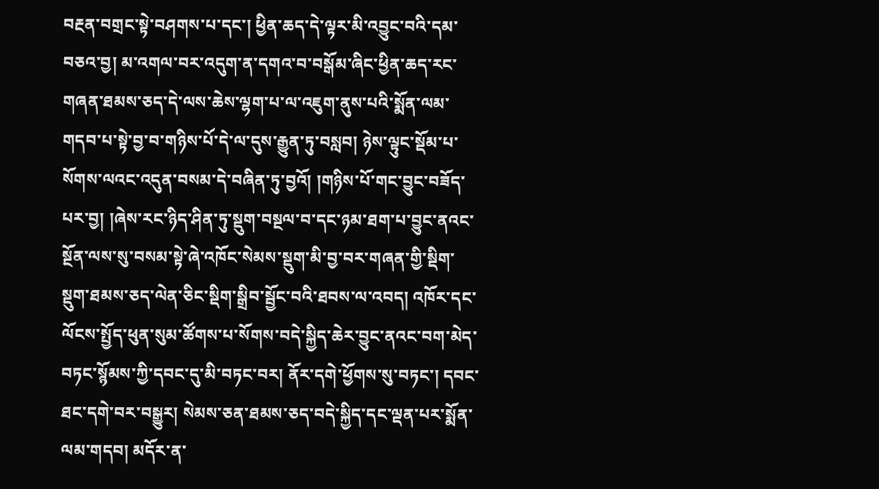བརྔན་བགྲང་སྟེ་བཤགས་པ་དང་། ཕྱིན་ཆད་དེ་ལྟར་མི་འབྱུང་བའི་དམ་བཅའ་བྱ། མ་འགལ་བར་འདུག་ན་དགའ་བ་བསྒོམ་ཞིང་ཕྱིན་ཆད་རང་གཞན་ཐམས་ཅད་དེ་ལས་ཆེས་ལྷག་པ་ལ་འཇུག་ནུས་པའི་སྨོན་ལམ་གདབ་པ་སྟེ་བྱ་བ་གཉིས་པོ་དེ་ལ་དུས་རྒྱུན་ཏུ་བསླབ། ཉེས་ལྟུང་སྡོམ་པ་སོགས་ལའང་འདུན་བསམ་དེ་བཞིན་ཏུ་བྱའོ། །གཉིས་པོ་གང་བྱུང་བཟོད་པར་བྱ། །ཞེས་རང་ཉིད་ཤིན་ཏུ་སྡུག་བསྔལ་བ་དང་ཉམ་ཐག་པ་བྱུང་ནའང་སྔོན་ལས་སུ་བསམ་སྟེ་ཞེ་འཁོང་སེམས་སྡུག་མི་བྱ་བར་གཞན་གྱི་སྡིག་སྡུག་ཐམས་ཅད་ལེན་ཅིང་སྡིག་སྒྲིབ་སྦྱོང་བའི་ཐབས་ལ་འབད། འཁོར་དང་ལོངས་སྤྱོད་ཕུན་སུམ་ཚོགས་པ་སོགས་བདེ་སྐྱིད་ཆེར་བྱུང་ནའང་བག་མེད་བཏང་སྙོམས་ཀྱི་དབང་དུ་མི་བཏང་བར། ནོར་དགེ་ཕྱོགས་སུ་བཏང་། དབང་ཐང་དགེ་བར་བསྒྱུར། སེམས་ཅན་ཐམས་ཅད་བདེ་སྐྱིད་དང་ལྡན་པར་སྨོན་ལམ་གདབ། མདོར་ན་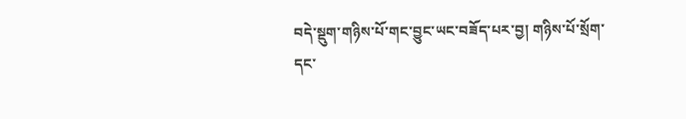བདེ་སྡུག་གཉིས་པོ་གང་བྱུང་ཡང་བཟོད་པར་བྱ། གཉིས་པོ་སྲོག་དང་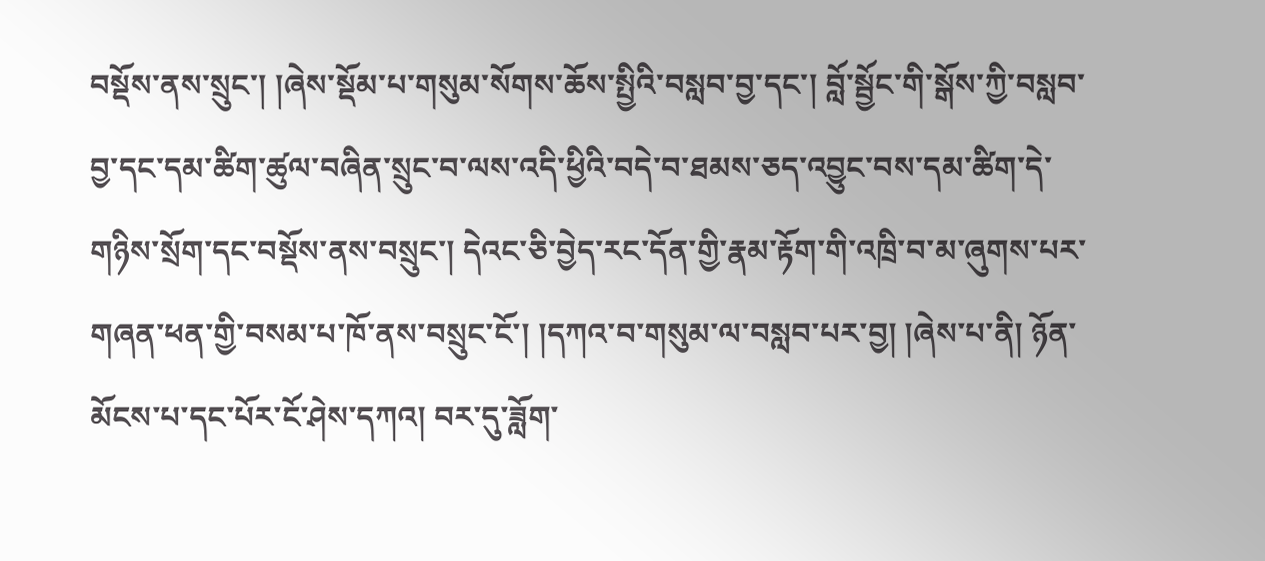བསྡོས་ནས་སྲུང་། །ཞེས་སྡོམ་པ་གསུམ་སོགས་ཆོས་སྤྱིའི་བསླབ་བྱ་དང་། བློ་སྦྱོང་གི་སྒོས་ཀྱི་བསླབ་བྱ་དང་དམ་ཚིག་ཚུལ་བཞིན་སྲུང་བ་ལས་འདི་ཕྱིའི་བདེ་བ་ཐམས་ཅད་འབྱུང་བས་དམ་ཚིག་དེ་གཉིས་སྲོག་དང་བསྡོས་ནས་བསྲུང་། དེའང་ཅི་བྱེད་རང་དོན་གྱི་རྣམ་རྟོག་གི་འཁྲི་བ་མ་ཞུགས་པར་གཞན་ཕན་གྱི་བསམ་པ་ཁོ་ནས་བསྲུང་ངོ་། །དཀའ་བ་གསུམ་ལ་བསླབ་པར་བྱ། །ཞེས་པ་ནི། ཉོན་མོངས་པ་དང་པོར་ངོ་ཤེས་དཀའ། བར་དུ་ཟློག་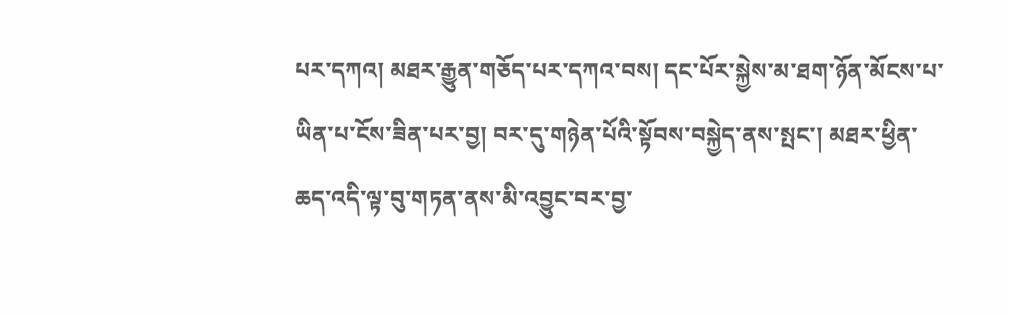པར་དཀའ། མཐར་རྒྱུན་གཅོད་པར་དཀའ་བས། དང་པོར་སྐྱེས་མ་ཐག་ཉོན་མོངས་པ་ཡིན་པ་ངོས་ཟིན་པར་བྱ། བར་དུ་གཉེན་པོའི་སྟོབས་བསྐྱེད་ནས་སྤང་། མཐར་ཕྱིན་ཆད་འདི་ལྟ་བུ་གཏན་ནས་མི་འབྱུང་བར་བྱ་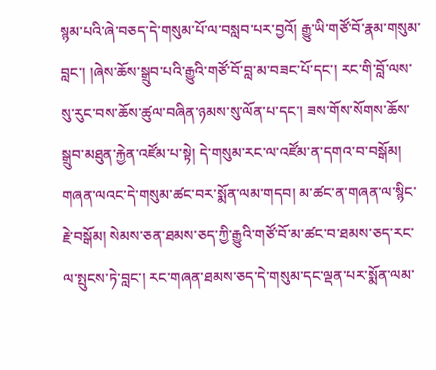སྙམ་པའི་ཞེ་བཅད་དེ་གསུམ་པོ་ལ་བསླབ་པར་བྱའོ། རྒྱུ་ཡི་གཙོ་བོ་རྣམ་གསུམ་བླང་། །ཞེས་ཆོས་སྒྲུབ་པའི་རྒྱུའི་གཙོ་བོ་བླ་མ་བཟང་པོ་དང་། རང་གི་བློ་ལས་སུ་རུང་བས་ཆོས་ཚུལ་བཞིན་ཉམས་སུ་ལོན་པ་དང་། ཟས་གོས་སོགས་ཆོས་སྒྲུབ་མཐུན་རྐྱེན་འཛོམ་པ་སྟེ། དེ་གསུམ་རང་ལ་འཛོམ་ན་དགའ་བ་བསྒོམ། གཞན་ལའང་དེ་གསུམ་ཚང་བར་སྨོན་ལམ་གདབ། མ་ཚང་ན་གཞན་ལ་སྙིང་རྗེ་བསྒོམ། སེམས་ཅན་ཐམས་ཅད་ཀྱི་རྒྱུའི་གཙོ་བོ་མ་ཚང་བ་ཐམས་ཅད་རང་ལ་སྤུངས་ཏེ་བླང་། རང་གཞན་ཐམས་ཅད་དེ་གསུམ་དང་ལྡན་པར་སྨོན་ལམ་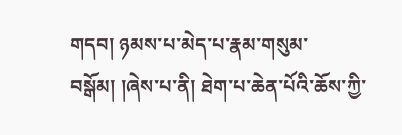གདབ། ཉམས་པ་མེད་པ་རྣམ་གསུམ་བསྒོམ། །ཞེས་པ་ནི། ཐེག་པ་ཆེན་པོའི་ཆོས་ཀྱི་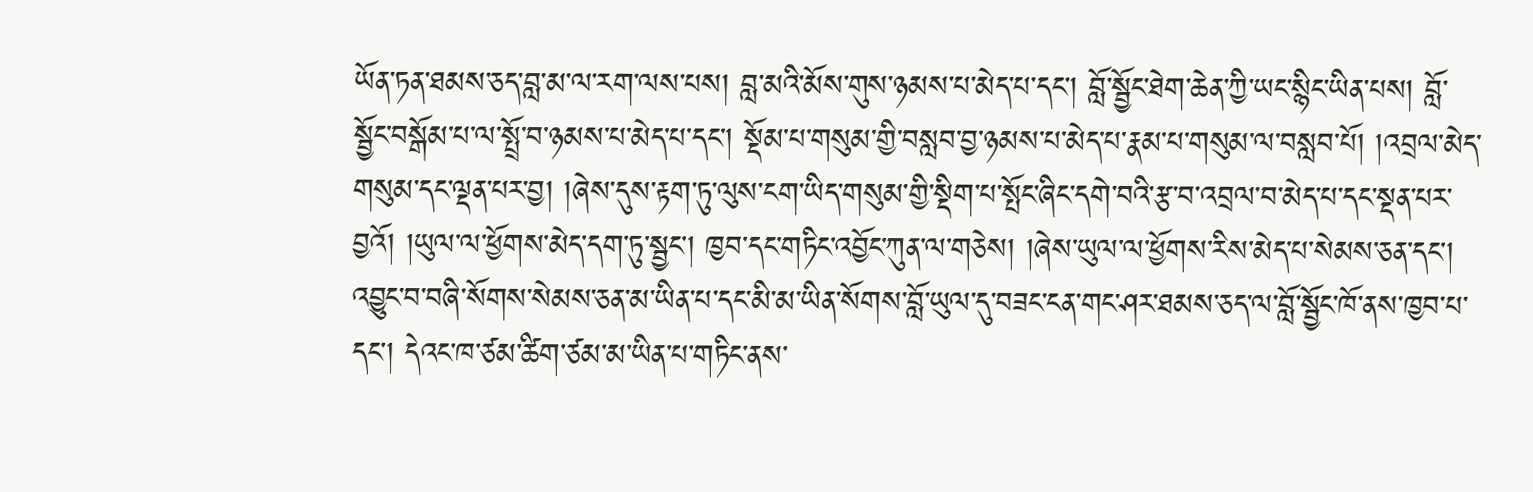ཡོན་ཏན་ཐམས་ཅད་བླ་མ་ལ་རག་ལས་པས། བླ་མའི་མོས་གུས་ཉམས་པ་མེད་པ་དང་། བློ་སྦྱོང་ཐེག་ཆེན་ཀྱི་ཡང་སྙིང་ཡིན་པས། བློ་སྦྱོང་བསྒོམ་པ་ལ་སྤྲོ་བ་ཉམས་པ་མེད་པ་དང་། སྡོམ་པ་གསུམ་གྱི་བསླབ་བྱ་ཉམས་པ་མེད་པ་རྣམ་པ་གསུམ་ལ་བསླབ་པོ། །འབྲལ་མེད་གསུམ་དང་ལྡན་པར་བྱ། །ཞེས་དུས་རྟག་ཏུ་ལུས་ངག་ཡིད་གསུམ་གྱི་སྡིག་པ་སྤོང་ཞིང་དགེ་བའི་རྩ་བ་འབྲལ་བ་མེད་པ་དང་སྡན་པར་བྱའོ། །ཡུལ་ལ་ཕྱོགས་མེད་དག་ཏུ་སྦྱང་། ཁྱབ་དང་གཏིང་འབྱོང་ཀུན་ལ་གཅེས། །ཞེས་ཡུལ་ལ་ཕྱོགས་རིས་མེད་པ་སེམས་ཅན་དང་། འབྱུང་བ་བཞི་སོགས་སེམས་ཅན་མ་ཡིན་པ་དང་མི་མ་ཡིན་སོགས་བློ་ཡུལ་དུ་བཟང་ངན་གང་ཤར་ཐམས་ཅད་ལ་བློ་སྦྱོང་ཁོ་ནས་ཁྱབ་པ་དང་། དེའང་ཁ་ཙམ་ཚིག་ཙམ་མ་ཡིན་པ་གཏིང་ནས་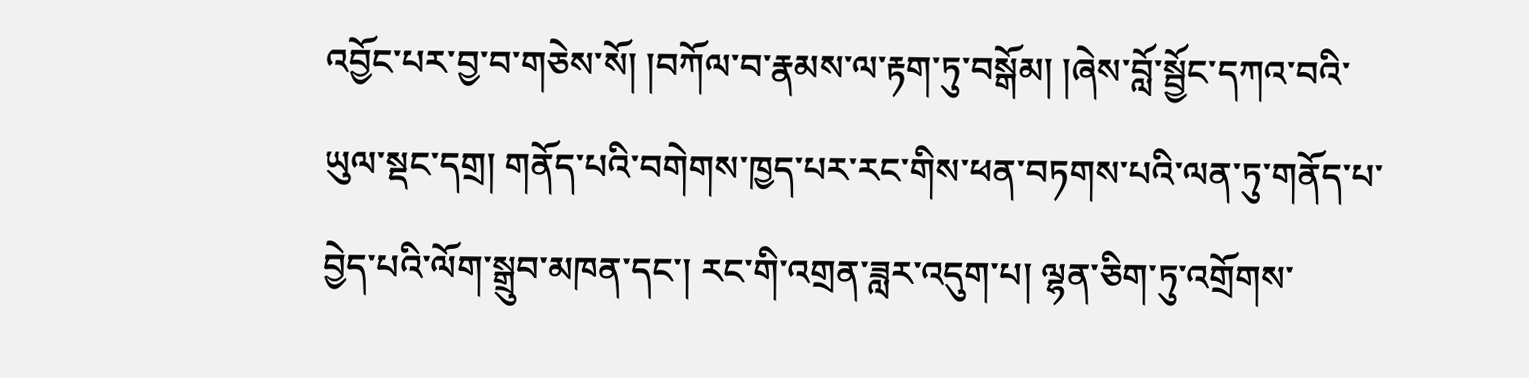འབྱོང་པར་བྱ་བ་གཅེས་སོ། །བཀོལ་བ་རྣམས་ལ་རྟག་ཏུ་བསྒོམ། །ཞེས་བློ་སྦྱོང་དཀའ་བའི་ཡུལ་སྡང་དགྲ། གནོད་པའི་བགེགས་ཁྱད་པར་རང་གིས་ཕན་བཏགས་པའི་ལན་ཏུ་གནོད་པ་བྱེད་པའི་ལོག་སྒྲུབ་མཁན་དང་། རང་གི་འགྲན་ཟླར་འདུག་པ། ལྷན་ཅིག་ཏུ་འགྲོགས་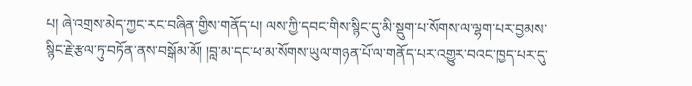པ། ཞེ་འགྲས་མེད་ཀྱང་རང་བཞིན་གྱིས་གནོད་པ། ལས་ཀྱི་དབང་གིས་སྙིང་དུ་མི་སྡུག་པ་སོགས་ལ་ལྷག་པར་བྱམས་སྙིང་རྗེ་རྩལ་ཏུ་བཏོན་ནས་བསྒོམ་མོ། །བླ་མ་དང་ཕ་མ་སོགས་ཡུལ་གཉན་པོ་ལ་གནོད་པར་འགྱུར་བའང་ཁྱད་པར་དུ་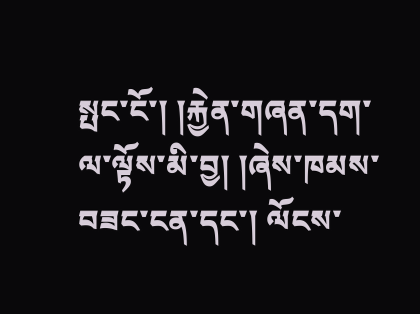སྤང་ངོ་། །རྐྱེན་གཞན་དག་ལ་ལྟོས་མི་བྱ། །ཞེས་ཁམས་བཟང་ངན་དང་། ལོངས་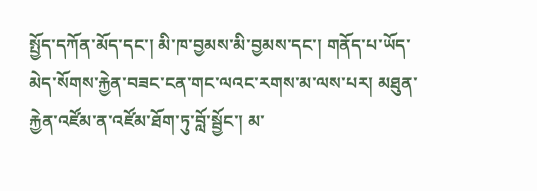སྤྱོད་དཀོན་མོད་དང་། མི་ཁ་བྱམས་མི་བྱམས་དང་། གནོད་པ་ཡོད་མེད་སོགས་རྐྱེན་བཟང་ངན་གང་ལའང་རགས་མ་ལས་པར། མཐུན་རྐྱེན་འཛོམ་ན་འཛོམ་ཐོག་ཏུ་བློ་སྦྱོང་། མ་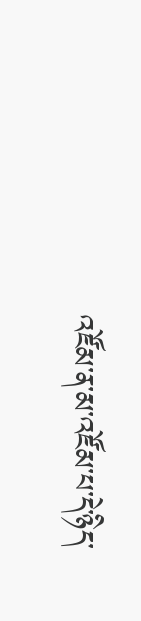འཛོམ་ན་མ་འཛོམ་པ་དེ་ཉིད་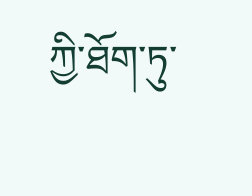ཀྱི་ཐོག་ཏུ་